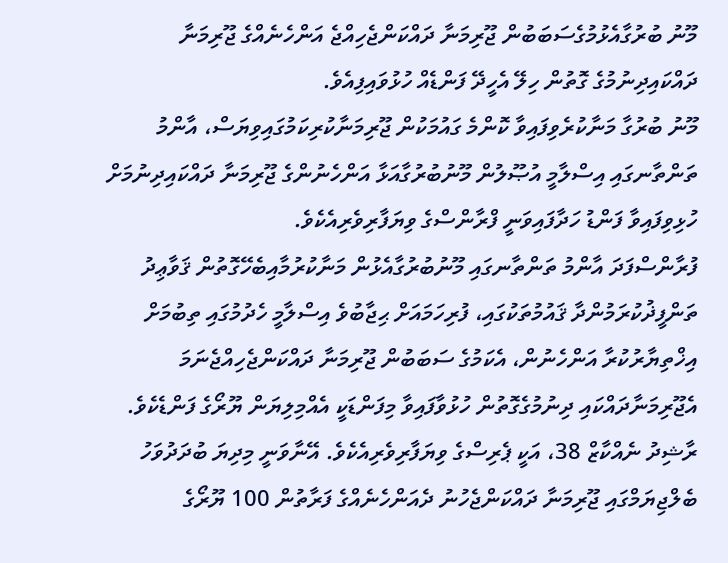މޫނު ބުރުގާއެޅުމުގެސަބަބުން ޖޫރިމަނާ ދައްކަންޖެހިއްޖެ އަންހެނެއްގެ ޖޫރިމަނާ ދައްކައިދިނުމުގެ ގޮތުން ހިލޭ އެހީދޭ ފަންޑެއް ހުޅުވައިފިއެވެ.
މޫނު ބުރުގާ މަނާކުރެވިފައިވާ ކޮންމެ ގައުމަކުން ޖޫރިމަނާކުރިކަމުގައިވިޔަސް، އާންމު ތަންތާނގައި އިސްލާމީ އުޞޫލުން މޫނުބުރުގާއަޅާ އަންހެނުންގެ ޖޫރިމަނާ ދައްކައިދިނުމަށް ހުޅިވިފައިވާ ފަންޑު ހަދާފައިވަނީ ފްރާންސްގެ ވިޔަފާރިވެރިއެކެވެ.
ފުރާންސްފަދަ އާންމު ތަންތާނގައި މޫނުބުރުގާއެޅުން މަނާކުރުމާއިބެހޭގޮތުން ޤަވާޢިދު ތަންފީޛުކުރަމުންދާ ޤައުމުތަކުގައި، ފުރިހަމައަށް ޙިޖާބުވެ އިސްލާމީ ހެދުމުގައި ތިބުމަށް އިޚްތިޔާރުކުރާ އަންހެނުން، އެކަމުގެ ސަބަބުން ޖޫރިމަނާ ދައްކަންޖެހިއްޖެނަމަ އެޖޫރިމަނާދައްކައި ދިނުމުގެގޮތުން ހުޅުވާފައިވާ މިފަންޑަކީ އެއްމިލިޔަން ޔޫރޯގެ ފަންޑެކެވެ.
ރާޝިދު ނެއްކާޒް 38، އަކީ ޕެރިސްގެ ވިޔަފާރިވެރިއެކެވެ. އޭނާވަނީ މިދިޔަ ބުދަދުވަހު ބެލްޖިޔަމްގައި ޖޫރިމަނާ ދައްކަންޖެހުނު ދެއަންހެނެއްގެ ފަރާތުން 100 ޔޫރޯގެ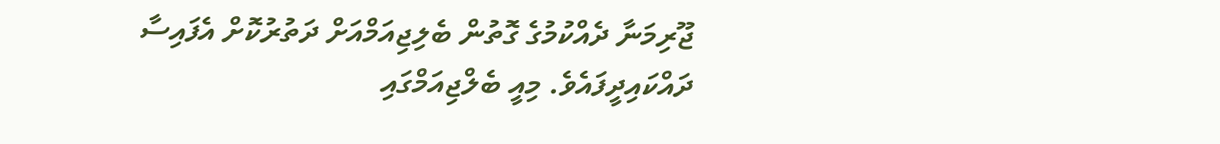ޖޫރިމަނާ ދެއްކުމުގެ ގޮތުން ބެލިޖިއަމްއަށް ދަތުރުކޮށް އެފައިސާ ދައްކައިދީފައެވެ. މިއީ ބެލްޖިއަމްގައި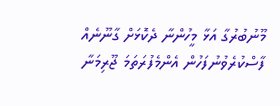މޫނުބުރުގާ އަޅާ މީހުންނާ ދެކޮޅަށް ގާނޫނެއް ފާސްކުރެވުނުފަހުން އެންމެފުރަތަމަ ޖޫރިމަނާ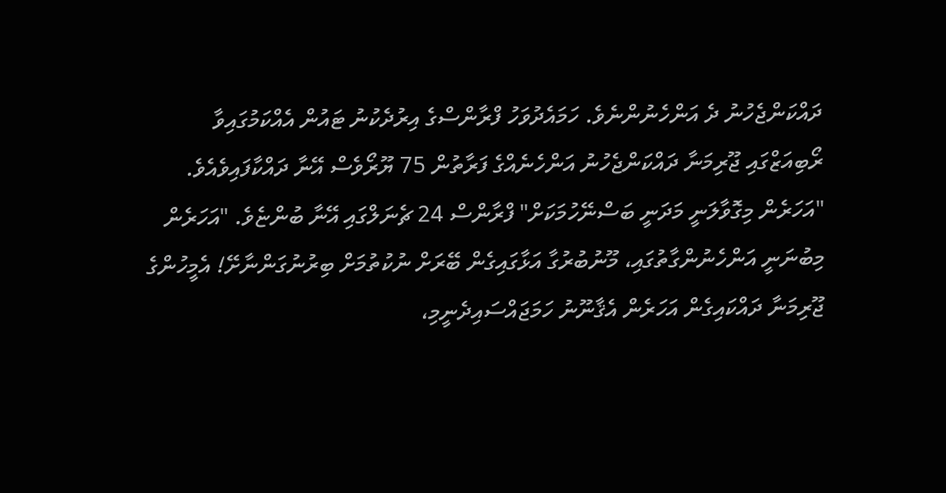ދައްކަންޖެހުނު ދެ އަންހެނުންނެވެ. ހަމައެދުވަހު ފްރާންސްގެ އިރުދެކުނު ޓައުން އެއްކަމުގައިވާ ރޯބިއަޒްގައި ޖޫރިމަނާ ދައްކަންޖެހުނު އަންހެނެއްގެ ފަރާތުން 75 ޔޫރޯވެސް އޭނާ ދައްކާފައިވެއެވެ.
"އަހަރެން މިގޮވާލަނީ މަދަނީ ބަސްނޭހުމަކަށް" ފްރާންސް 24 ޗެނަލްގައި އޭނާ ބުންޏެވެ. "އަހަރެން މިބުނަނީ އަންހެނުންގާތުގައި، މޫނުބުރުގާ އަޅާގައިގެން ބޭރަށް ނުކުތުމަށް ބިރުނުގަންނާށޭ! އެމީހުންގެ ޖޫރިމަނާ ދައްކައިގެން އަހަރެން އެޤާނޫނު ހަމަޖައްސައިދެނީމި،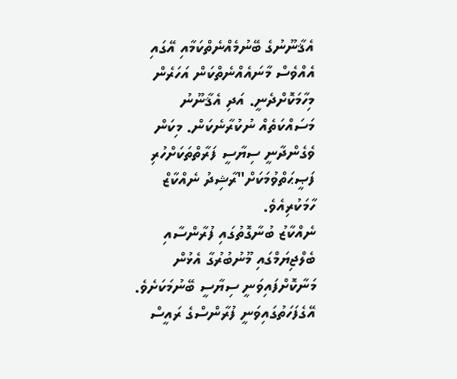އެޤާނޫނުގެ ބޭނުމެއްނެތްކަމާއި އޭގައި އެއްވެސް މާނައެއްނެތްކަން އަހަރެން މިހާމަކޮށްދެނީ. އަދި އެޤާނޫނު މަސައްކަތެއް ނުކުރާނެކަން. މިކަން ވެގެންދާނީ ސިޔާސީ ފަރާތްތަކަށްހުރި ފަޞީޙަތްވުމަކަށް"ރާޝިދު ނެއްކާޒް ހާމަކުރިއެވެ.
ނެއްކާޒު ބުނާގޮތުގައި ފުރާންސާއި ބެލްޖިޔަމްގައި މޫނުބުރުގާ އެޅުން މަނާކޮށްފައިވަނީ ސިޔާސީ ބޭނުމަކަށެވެ. އޭގެފަހަތުގައިވަނީ ފުރާންސްގެ ރައީސް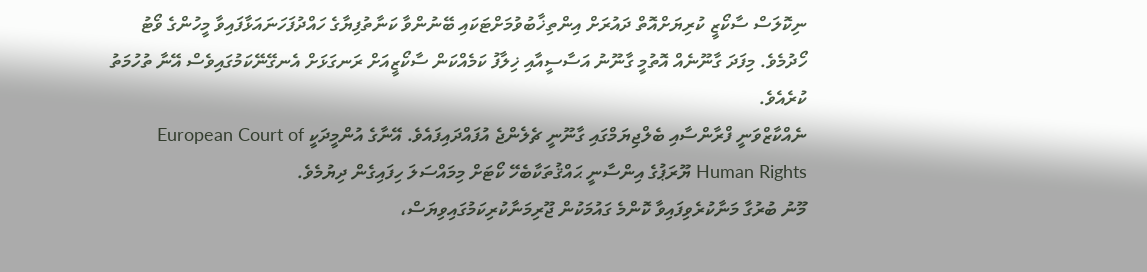ނިކޮލަސް ސާކޯޒީ ކުރިޔަށްއޮތް ދައުރަށް އިންތިޚާބުވުމަށްޓަކައި ބޭނުންވާ ކަނާތުފިޔާގެ ހައްދުފަހަނައަޅާފައިވާ މީހުންގެ ވޯޓު ހޯދުމެވެ. މިފަދަ ގާނޫނެއް އޮތުމީ ގާނޫނު އަސާސީއާއި ޚިލާފު ކަމެއްކަން ސާކޯޒީއަށް ރަނގަޅަށް އެނގޭނޭކަމުގައިވެސް އޭނާ ތުހުމަތު ކުރެއެވެ.
ނެއްކާޒްވަނީ ފްރާންސާއި ބެލްޖިޔަމްގައި ގާނޫނީ ޗެލެންޖެ އުފައްދައިފައެވެ. އޭނާގެ އުންމީދަކީ European Court of Human Rights ޔޫރަޕުގެ އިންސާނީ ޙައްޤުތަކާބެހޭ ކޯޓަށް މިމައްސަލަ ހިފައިގެން ދިޔުމެވެ.
މޫނު ބުރުގާ މަނާކުރެވިފައިވާ ކޮންމެ ގައުމަކުން ޖޫރިމަނާކުރިކަމުގައިވިޔަސް،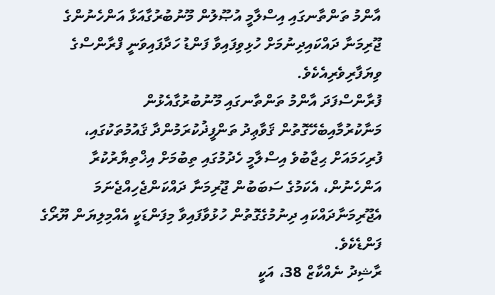އާންމު ތަންތާނގައި އިސްލާމީ އުޞޫލުން މޫނުބުރުގާއަޅާ އަންހެނުންގެ ޖޫރިމަނާ ދައްކައިދިނުމަށް ހުޅިވިފައިވާ ފަންޑު ހަދާފައިވަނީ ފްރާންސްގެ ވިޔަފާރިވެރިއެކެވެ.
ފުރާންސްފަދަ އާންމު ތަންތާނގައި މޫނުބުރުގާއެޅުން މަނާކުރުމާއިބެހޭގޮތުން ޤަވާޢިދު ތަންފީޛުކުރަމުންދާ ޤައުމުތަކުގައި، ފުރިހަމައަށް ޙިޖާބުވެ އިސްލާމީ ހެދުމުގައި ތިބުމަށް އިޚްތިޔާރުކުރާ އަންހެނުން، އެކަމުގެ ސަބަބުން ޖޫރިމަނާ ދައްކަންޖެހިއްޖެނަމަ އެޖޫރިމަނާދައްކައި ދިނުމުގެގޮތުން ހުޅުވާފައިވާ މިފަންޑަކީ އެއްމިލިޔަން ޔޫރޯގެ ފަންޑެކެވެ.
ރާޝިދު ނެއްކާޒް 38، އަކީ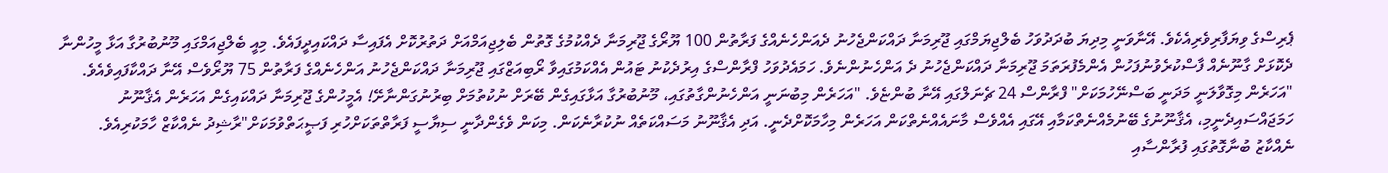ޕެރިސްގެ ވިޔަފާރިވެރިއެކެވެ. އޭނާވަނީ މިދިޔަ ބުދަދުވަހު ބެލްޖިޔަމްގައި ޖޫރިމަނާ ދައްކަންޖެހުނު ދެއަންހެނެއްގެ ފަރާތުން 100 ޔޫރޯގެ ޖޫރިމަނާ ދެއްކުމުގެ ގޮތުން ބެލިޖިއަމްއަށް ދަތުރުކޮށް އެފައިސާ ދައްކައިދީފައެވެ. މިއީ ބެލްޖިއަމްގައި މޫނުބުރުގާ އަޅާ މީހުންނާ ދެކޮޅަށް ގާނޫނެއް ފާސްކުރެވުނުފަހުން އެންމެފުރަތަމަ ޖޫރިމަނާ ދައްކަންޖެހުނު ދެ އަންހެނުންނެވެ. ހަމައެދުވަހު ފްރާންސްގެ އިރުދެކުނު ޓައުން އެއްކަމުގައިވާ ރޯބިއަޒްގައި ޖޫރިމަނާ ދައްކަންޖެހުނު އަންހެނެއްގެ ފަރާތުން 75 ޔޫރޯވެސް އޭނާ ދައްކާފައިވެއެވެ.
"އަހަރެން މިގޮވާލަނީ މަދަނީ ބަސްނޭހުމަކަށް" ފްރާންސް 24 ޗެނަލްގައި އޭނާ ބުންޏެވެ. "އަހަރެން މިބުނަނީ އަންހެނުންގާތުގައި، މޫނުބުރުގާ އަޅާގައިގެން ބޭރަށް ނުކުތުމަށް ބިރުނުގަންނާށޭ! އެމީހުންގެ ޖޫރިމަނާ ދައްކައިގެން އަހަރެން އެޤާނޫނު ހަމަޖައްސައިދެނީމި، އެޤާނޫނުގެ ބޭނުމެއްނެތްކަމާއި އޭގައި އެއްވެސް މާނައެއްނެތްކަން އަހަރެން މިހާމަކޮށްދެނީ. އަދި އެޤާނޫނު މަސައްކަތެއް ނުކުރާނެކަން. މިކަން ވެގެންދާނީ ސިޔާސީ ފަރާތްތަކަށްހުރި ފަޞީޙަތްވުމަކަށް"ރާޝިދު ނެއްކާޒް ހާމަކުރިއެވެ.
ނެއްކާޒު ބުނާގޮތުގައި ފުރާންސާއި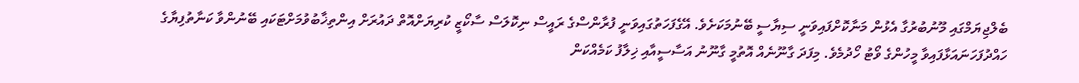ބެލްޖިޔަމްގައި މޫނުބުރުގާ އެޅުން މަނާކޮށްފައިވަނީ ސިޔާސީ ބޭނުމަކަށެވެ. އޭގެފަހަތުގައިވަނީ ފުރާންސްގެ ރައީސް ނިކޮލަސް ސާކޯޒީ ކުރިޔަށްއޮތް ދައުރަށް އިންތިޚާބުވުމަށްޓަކައި ބޭނުންވާ ކަނާތުފިޔާގެ ހައްދުފަހަނައަޅާފައިވާ މީހުންގެ ވޯޓު ހޯދުމެވެ. މިފަދަ ގާނޫނެއް އޮތުމީ ގާނޫނު އަސާސީއާއި ޚިލާފު ކަމެއްކަން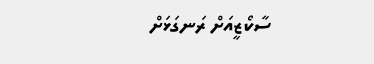ސާކޯޒީއަށް ރަނގަޅަށް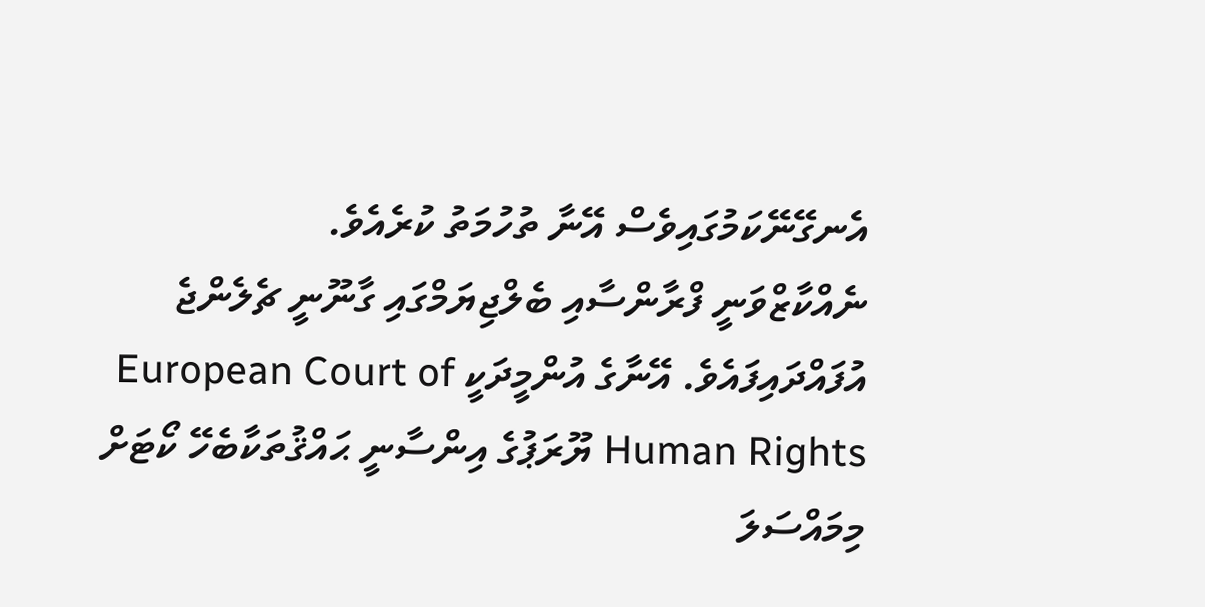އެނގޭނޭކަމުގައިވެސް އޭނާ ތުހުމަތު ކުރެއެވެ.
ނެއްކާޒްވަނީ ފްރާންސާއި ބެލްޖިޔަމްގައި ގާނޫނީ ޗެލެންޖެ އުފައްދައިފައެވެ. އޭނާގެ އުންމީދަކީ European Court of Human Rights ޔޫރަޕުގެ އިންސާނީ ޙައްޤުތަކާބެހޭ ކޯޓަށް މިމައްސަލަ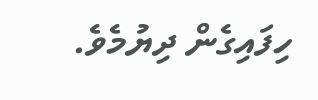ހިފައިގެން ދިޔުމެވެ.